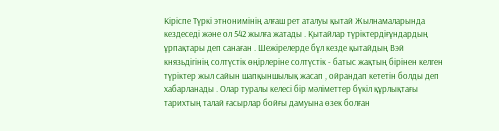Кіріспе Түркі этнонимінің алғаш рет аталуы қытай Жылнамаларында кездеседі және ол 542 жылға жатады . Қытайлар түріктердіғұндардың ұрпақтары деп санаған . Шежірелерде бұл кезде қытайдың Вэй князьдігінің солтүстік өңірлеріне солтүстік - батыс жақтың бірінен келген түріктер жыл сайын шапқыншылық жасап , ойрандап кететін болды деп хабарланады . Олар туралы келесі бір мәліметтер бүкіл құрлықтағы тарихтың талай ғасырлар бойғы дамуына өзек болған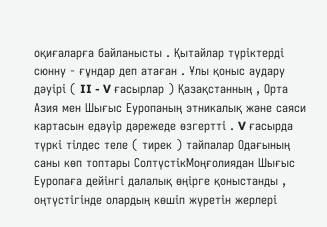оқиғаларға байланысты . Қытайлар түріктерді сюнну - ғұндар деп атаған . Ұлы қоныс аудару дәуірі ( II - V ғасырлар ) Қазақстанның , Орта Азия мен Шығыс Еуропаның этникалық және саяси картасын едәуір дәрежеде өзгертті . V ғасырда түркі тілдес теле ( тирек ) тайпалар Одағының саны көп топтары СолтүстікМоңғолиядан Шығыс Еуропаға дейінгі далалық өңірге қоныстанды , оңтүстігінде олардың көшіп жүретін жерлері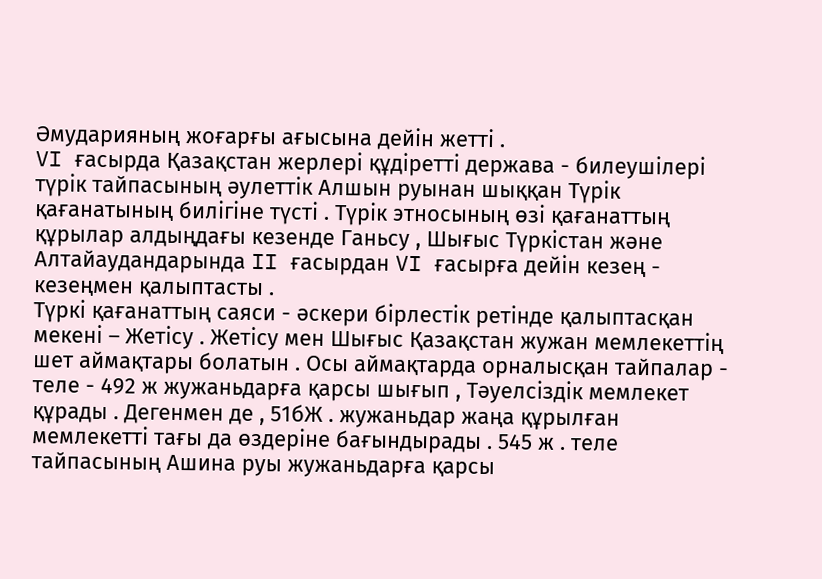Әмударияның жоғарғы ағысына дейін жетті .
VI ғасырда Қазақстан жерлері құдіретті держава - билеушілері түрік тайпасының әулеттік Алшын руынан шыққан Түрік қағанатының билігіне түсті . Түрік этносының өзі қағанаттың құрылар алдыңдағы кезенде Ганьсу , Шығыс Түркістан және Алтайаудандарында II ғасырдан VI ғасырға дейін кезең - кезеңмен қалыптасты .
Түркі қағанаттың саяси - әскери бірлестік ретінде қалыптасқан мекені – Жетісу . Жетісу мен Шығыс Қазақстан жужан мемлекеттің шет аймақтары болатын . Осы аймақтарда орналысқан тайпалар - теле - 492 ж жужаньдарға қарсы шығып , Тәуелсіздік мемлекет құрады . Дегенмен де , 51бЖ . жужаньдар жаңа құрылған мемлекетті тағы да өздеріне бағындырады . 545 ж . теле тайпасының Ашина руы жужаньдарға қарсы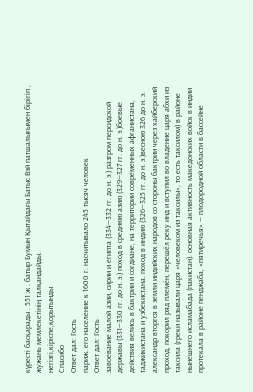күресті басқарады . 551 ж . батыр Бумын Қытайдағы Батыс Вэй патшалығымен бірігіп , жужань мемлекетінің талқандайды.
негізгі,кіріспе,қорытынды
Спасибо
Ответ дал: Гость
париж. его население к 1600 г. насчитывало 245 тысяч человек
Ответ дал: Гость
завоевание малой азии, сирии и египта (334—332 гг. до н. э.) разгром персидской державы (331—330 гг. до н. э.) поход в среднюю азию (329—327 гг. до н. э.)боевые действия велись в бактрии и согдиане, на территории современных афганистана, таджикистана и узбекистана. поход в индию (326—325 гг. до н. э.)весною 326 до н. э. александр вторгся в земли индийских народов со стороны бактрии через хайберский проход, покорил ряд племён, перешёл реку инд и вступил во владение царя абхи из таксила (греки называли царя «человеком из таксилы», то есть таксилом) в районе нынешнего исламабада (пакистан). основная активность македонских войск в индии протекала в районе пенджаба, «пятиречья» — плодородной области в бассейне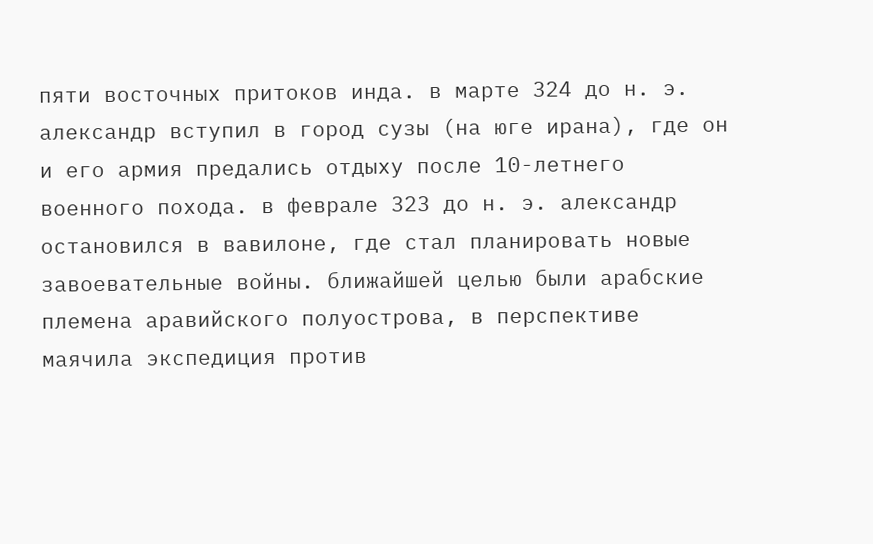пяти восточных притоков инда. в марте 324 до н. э. александр вступил в город сузы (на юге ирана), где он и его армия предались отдыху после 10-летнего военного похода. в феврале 323 до н. э. александр остановился в вавилоне, где стал планировать новые завоевательные войны. ближайшей целью были арабские племена аравийского полуострова, в перспективе маячила экспедиция против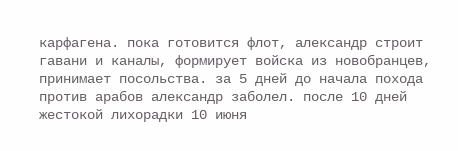карфагена. пока готовится флот, александр строит гавани и каналы, формирует войска из новобранцев, принимает посольства. за 5 дней до начала похода против арабов александр заболел. после 10 дней жестокой лихорадки 10 июня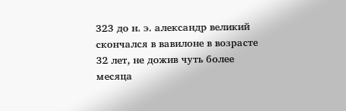323 до н. э. александр великий скончался в вавилоне в возрасте 32 лет, не дожив чуть более месяца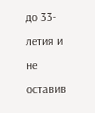до 33-летия и не оставив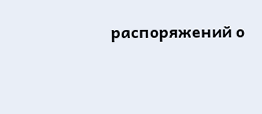распоряжений о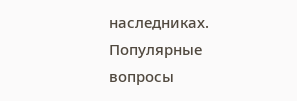наследниках.
Популярные вопросы